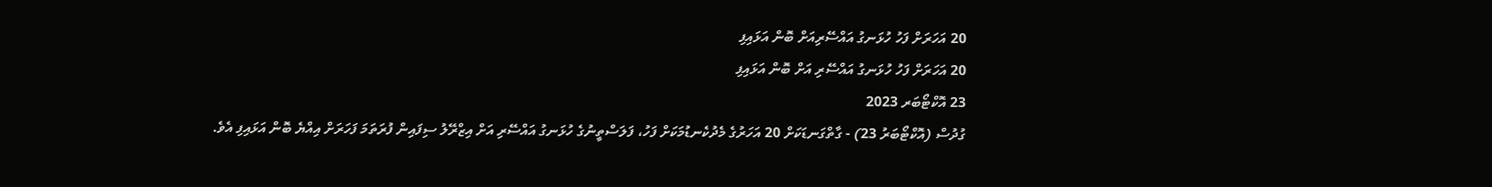20 އަހަރަށް ފަހު ހުޅަނގު އައްސޭރިއަށް ބޮން އަޅައިފި
20 އަހަރަށް ފަހު ހުޅަނގު އައްސޭރި އަށް ބޮން އަޅައިފި
23 އޮކްޓޯބަރ 2023
ގުދުސް (އޮކްޓޯބަރު 23) - ގާތްގަނޑަކަށް 20 އަހަރުގެ މެދުކެނޑުމަކަށް ފަހު، ފަލަސްތީނުގެ ހުޅަނގު އައްސޭރި އަށް އިޒްރޭލު ސިފައިން ފުރަތަމަ ފަހަރަށް އިއްޔެ ބޮން އަޅައިފި އެވެ.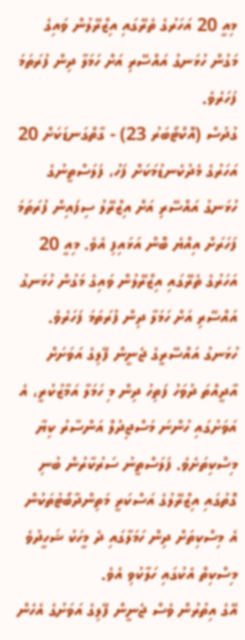މިއީ 20 އަހަރުގެ ތެރޭގައި އިޒްރޭލުން ވައިގެ މަގުން ހުޅަނގު އައްސޭރި އަށް ހަމަލާ ދިން ފުރަތަމަ ފަހަރެވެ.
ގުދުސް (އޮކްޓޯބަރު 23) - ގާތްގަނޑަކަށް 20 އަހަރުގެ މެދުކެނޑުމަކަށް ފަހު، ފަލަސްތީނުގެ ހުޅަނގު އައްސޭރި އަށް އިޒްރޭލު ސިފައިން ފުރަތަމަ ފަހަރަށް އިއްޔެ ބޮން އަޅައިފި އެވެ. މިއީ 20 އަހަރުގެ ތެރޭގައި އިޒްރޭލުން ވައިގެ މަގުން ހުޅަނގު އައްސޭރި އަށް ހަމަލާ ދިން ފުރަތަމަ ފަހަރެވެ.
ހުޅަނގު އައްސޭރީގެ ޖެނީން ފޭލިގެ އަވަށަށް އާދީއްތަ ދުވަހު ފަތިހު ދިން މި ހަމަލާ އަމާޒުކުރީ، އެ އަވަށުގައި ހުންނަ މަސްޖިދުލް އަންސާރު ކިޔާ މިސްކިތަށެވެ. ފަލަސްތީނު ސަރުކާރުން ބުނި ގޮތުގައި އިޒްރޭލުގެ އަސްކަރީ މަތިންދާބޯޓުތަކުން އެ މިސްކިތަށް ދިން ހަމަލާގައި ދެ މީހަކު ޝަހީދުވެ މިސްކިތް އެކުގައި ހަލާކުވި އެވެ.
އޭގެ އިތުރުން ވެސް ޖެނީން ފޭލިގެ އަވަށުގެ އެހެން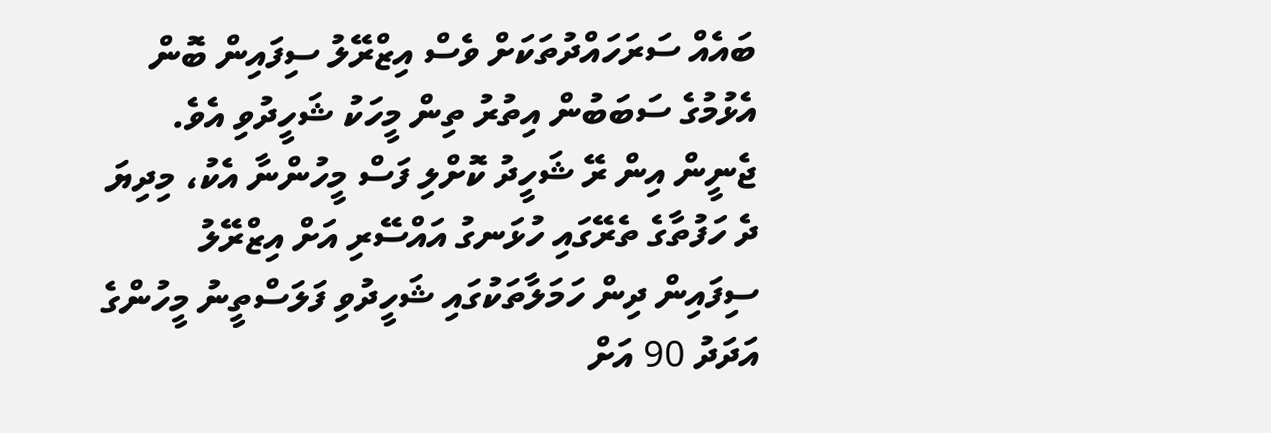ބައެއް ސަރަހައްދުތަކަށް ވެސް އިޒްރޭލު ސިފައިން ބޮން އެޅުމުގެ ސަބަބުން އިތުރު ތިން މީހަކު ޝަހީދުވި އެވެ. ޖެނީން އިން ރޭ ޝަހީދު ކޮށްލި ފަސް މީހުންނާ އެކު، މިދިޔަ ދެ ހަފުތާގެ ތެރޭގައި ހުޅަނގު އައްސޭރި އަށް އިޒްރޭލު ސިފައިން ދިން ހަމަލާތަކުގައި ޝަހީދުވި ފަލަސްތީނު މީހުންގެ އަދަދު 90 އަށް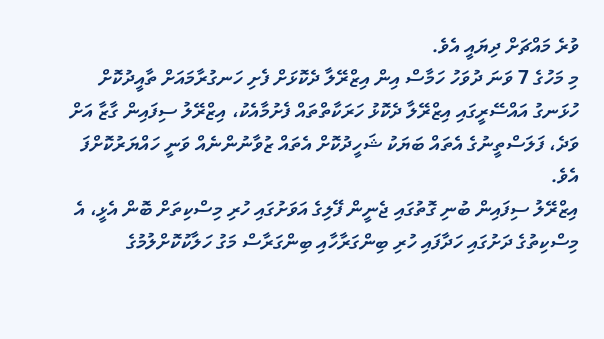ވުރެ މައްޗަށް ދިޔައީ އެވެ.
މި މަހުގެ 7 ވަނަ ދުވަހު ހަމާސް އިން އިޒްރޭލާ ދެކޮޅަށް ފެށި ހަނގުރާމައަށް ތާއީދުކޮށް ހުޅަނގު އައްސޭރީގައި އިޒްރޭލާ ދެކޮޅު ހަރަކާތްތައް ފެށުމާއެކު، އިޒްރޭލު ސިފައިން ގާޒާ އަށް ވަދެ، ފަލަސްތީނުގެ އެތައް ބަޔަކު ޝަހީދުކޮށް އެތައް ޒުވާނުންނެއް ވަނީ ހައްޔަރުކޮށްފަ އެވެ.
އިޒްރޭލު ސިފައިން ބުނި ގޮތުގައި ޖެނީން ފޭލިގެ އަވަށުގައި ހުރި މިސްކިތަށް ބޮން އެޅީ، އެ މިސްކިތުގެ ދަށުގައި ހަދާފައި ހުރި ބިންގަރާހާއި ބިންގަރާސް މަގު ހަލާކުކޮށްލުމުގެ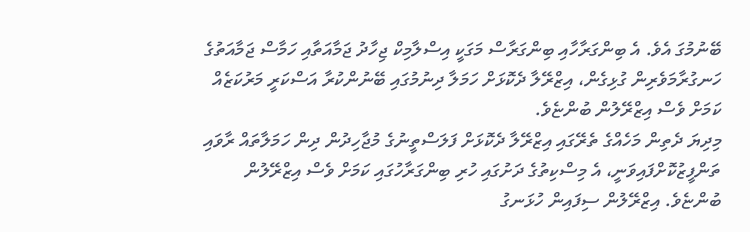ބޭނުމުގަ އެވެ. އެ ބިންގަރާހާއި ބިންގަރާސް މަގަކީ އިސްލާމިކް ޖިހާދު ޖަމާއަތާއި ހަމާސް ޖަމާއަތުގެ ހަނގުރާމަވެރިން ގުޅިގެން، އިޒްރޭލާ ދެކޮޅަށް ހަމަލާ ދިނުމުގައި ބޭނުންކުރާ އަސްކަރީ މަރުކަޒެއް ކަމަށް ވެސް އިޒްރޭލުން ބުންޏެވެ.
މިދިޔަ ދެތިން މަހެއްގެ ތެރޭގައި އިޒްރޭލާ ދެކޮޅަށް ފަލަސްތީނުގެ މުޖާހިދުން ދިން ހަމަލާތައް ރާވައި ތަންފީޒުކޮށްފައިވަނީ، އެ މިސްކިތުގެ ދަށުގައި ހުރި ބިންގަރާހުގައި ކަމަށް ވެސް އިޒްރޭލުން ބުންޏެވެ. އިޒްރޭލުން ސިފައިން ހުޅަނގު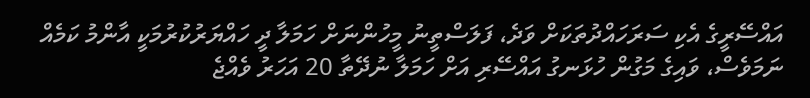އައްސޭރީގެ އެކި ސަރަހައްދުތަކަށް ވަދެ، ފަލަސްތީނު މީހުންނަށް ހަމަލާ ދީ ހައްޔަރުކުރުމަކީ އާންމު ކަމެއް ނަމަވެސް، ވައިގެ މަގުން ހުޅަނގު އައްސޭރި އަށް ހަމަލާ ނުދޭތާ 20 އަހަރު ވެއްޖެ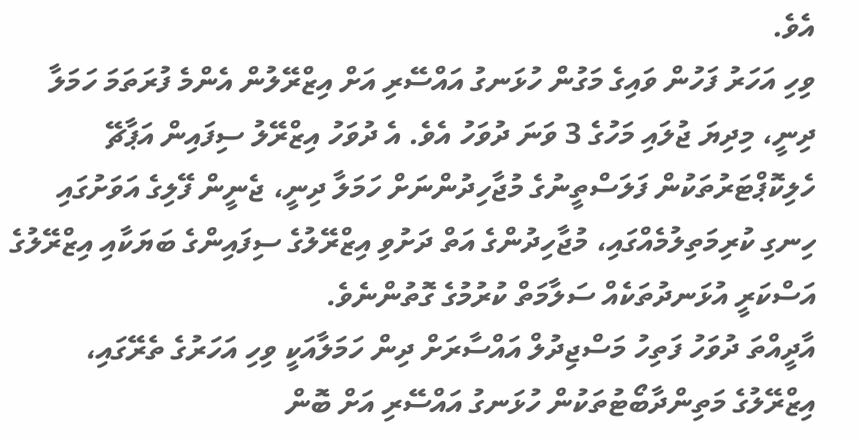އެވެ.
ވިހި އަހަރު ފަހުން ވައިގެ މަގުން ހުޅަނގު އައްސޭރި އަށް އިޒްރޭލުން އެންމެ ފުރަތަމަ ހަމަލާ ދިނީ، މިދިޔަ ޖުލައި މަހުގެ 3 ވަނަ ދުވަހު އެވެ. އެ ދުވަހު އިޒްރޭލު ސިފައިން އަޕާޗޭ ހެލިކޮޕްޓަރުތަކުން ފަލަސްތީނުގެ މުޖާހިދުންނަށް ހަމަލާ ދިނީ، ޖެނީން ފޭލިގެ އަވަށުގައި ހިނގި ކުރިމަތިލުމެއްގައި، މުޖާހިދުންގެ އަތް ދަށުވި އިޒްރޭލުގެ ސިފައިންގެ ބަޔަކާއި އިޒްރޭލުގެ އަސްކަރީ އުޅަނދުތަކެއް ސަލާމަތް ކުރުމުގެ ގޮތުންނެވެ.
އާދީއްތަ ދުވަހު ފަތިހު މަސްޖިދުލް އައްސާރަށް ދިން ހަމަލާއަކީ ވިހި އަހަރުގެ ތެރޭގައި، އިޒްރޭލުގެ މަތިންދާބޯޓުތަކުން ހުޅަނގު އައްސޭރި އަށް ބޮން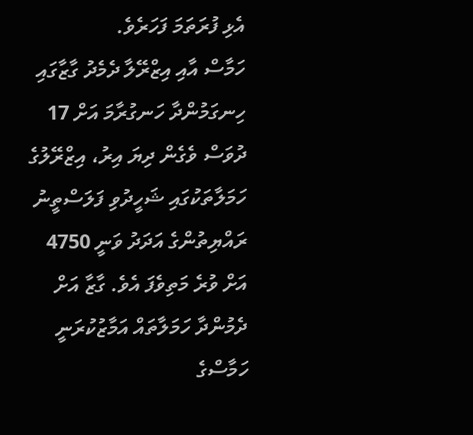އެޅި ފުރަތަމަ ފަހަރެވެ.
ހަމާސް އާއި އިޒްރޭލާ ދެމެދު ގާޒާގައި ހިނގަމުންދާ ހަނގުރާމަ އަށް 17 ދުވަސް ވެގެން ދިޔަ އިރު، އިޒްރޭލުގެ ހަމަލާތަކުގައި ޝަހީދުވި ފަލަސްތީނު ރައްޔިތުންގެ އަދަދު ވަނީ 4750 އަށް ވުރެ މަތިވެފަ އެވެ. ގާޒާ އަށް ދެމުންދާ ހަމަލާތައް އަމާޒުކުރަނީ ހަމާސްގެ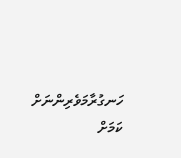ހަނގުރާމަވެރިންނަށް ކަމަށް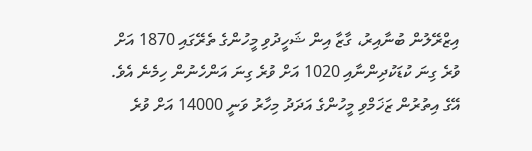އިޒްރޭލުން ބުނާއިރު، ގާޒާ އިން ޝަހީދުވި މީހުންގެ ތެރޭގައި 1870 އަށް ވުރެ ގިނަ ކުޑަކުދިންނާއި 1020 އަށް ވުރެ ގިނަ އަންހެނުން ހިމެނެ އެވެ.
އޭގެ އިތުރުން ޒަޚަމްވި މީހުންގެ އަދަދު މިހާރު ވަނީ 14000 އަށް ވުރެ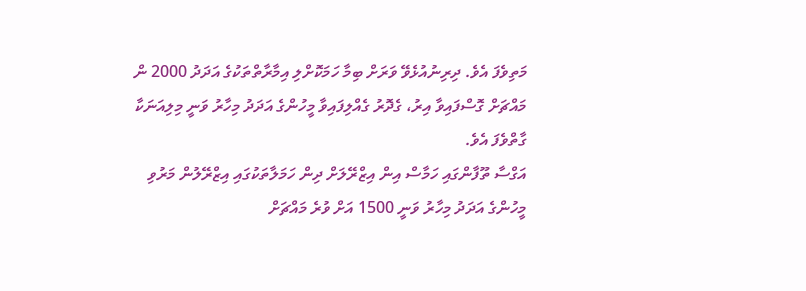މަތިވެފަ އެވެ. ދިރިނުއުޅެވޭ ވަރަށް ބިމާ ހަމަކޮށްލި އިމާރާތްތަކުގެ އަދަދު 2000 ން މައްޗަށް ގޮސްފައިވާ އިރު، ގެދޮރު ގެއްލިފައިވާ މީހުންގެ އަދަދު މިހާރު ވަނީ މިލިއަނަކާ ގާތްވެފަ އެވެ.
އަގްސާ ތޫފާންގައި ހަމާސް އިން އިޒްރޭލަށް ދިން ހަމަލާތަކުގައި އިޒްރޭލުން މަރުވި މީހުންގެ އަދަދު މިހާރު ވަނީ 1500 އަށް ވުރެ މައްޗަށް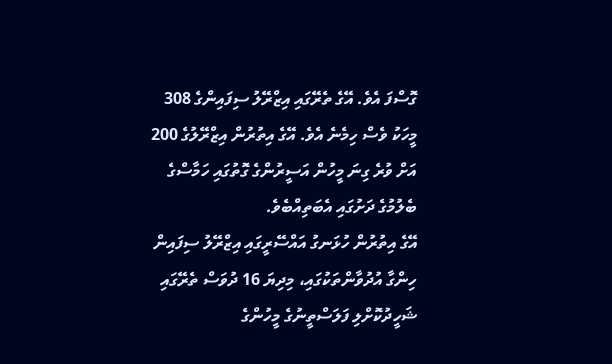ގޮސްފަ އެވެ. އޭގެ ތެރޭގައި އިޒްރޭލު ސިފައިންގެ 308 މީހަކު ވެސް ހިމެނެ އެވެ. އޭގެ އިތުރުން އިޒްރޭލުގެ 200 އަށް ވުރެ ގިނަ މީހުން އަސީރުންގެ ގޮތުގައި ހަމާސްގެ ބެލުމުގެ ދަށުގައި އެބަތިއްބެވެ.
އޭގެ އިތުރުން ހުޅަނގު އައްސޭރީގައި އިޒްރޭލު ސިފައިން ހިންގާ އުދުވާންތަކުގައި، މިދިޔަ 16 ދުވަސް ތެރޭގައި ޝަހީދުކޮށްލި ފަލަސްތީނުގެ މީހުންގެ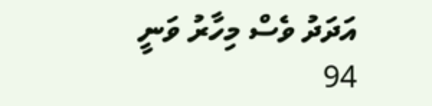އަދަދު ވެސް މިހާރު ވަނީ 94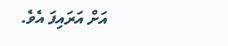އަށް އަރައިފަ އެވެ.